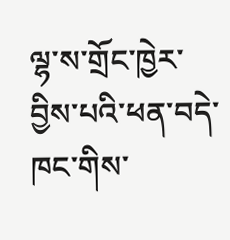ལྷ་ས་གྲོང་ཁྱེར་བྱིས་པའི་ཕན་བདེ་ཁང་གིས་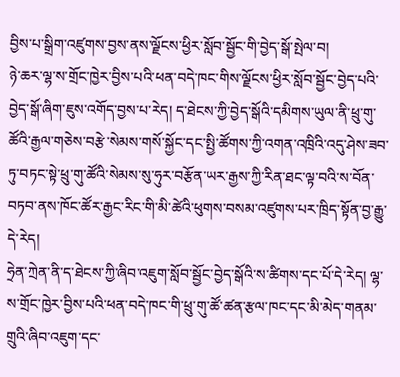བྱིས་པ་སྒྲིག་འཛུགས་བྱས་ནས་ལྗོངས་ཕྱིར་སློབ་སྦྱོང་གི་བྱེད་སྒོ་སྤེལ་བ།
ཉེ་ཆར་ལྷ་ས་གྲོང་ཁྱེར་བྱིས་པའི་ཕན་བདེ་ཁང་གིས་ལྗོངས་ཕྱིར་སློབ་སྦྱོང་བྱེད་པའི་བྱེད་སྒོ་ཞིག་ཇུས་འགོད་བྱས་པ་རེད། ད་ཐེངས་ཀྱི་བྱེད་སྒོའི་དམིགས་ཡུལ་ནི་ཕྲུ་གུ་ཚོའི་རྒྱལ་གཅེས་བརྩེ་སེམས་གསོ་སྐྱོང་དང་སྤྱི་ཚོགས་ཀྱི་འགན་འཁྲིའི་འདུ་ཤེས་ཟབ་ཏུ་བཏང་སྟེ་ཕྲུ་གུ་ཚོའི་སེམས་སུ་ཧུར་བརྩོན་ཡར་རྒྱས་ཀྱི་རིན་ཐང་ལྟ་བའི་ས་བོན་བཏབ་ནས་ཁོང་ཚོར་རྒྱང་རིང་གི་མི་ཚེའི་ཕུགས་བསམ་འཛུགས་པར་ཁྲིད་སྟོན་བྱ་རྒྱུ་དེ་རེད།
ཧྲེན་ཀྲེན་ནི་ད་ཐེངས་ཀྱི་ཞིབ་འཇུག་སློབ་སྦྱོང་བྱེད་སྒོའི་ས་ཚིགས་དང་པོ་དེ་རེད། ལྷ་ས་གྲོང་ཁྱེར་བྱིས་པའི་ཕན་བདེ་ཁང་གི་ཕྲུ་གུ་ཚོ་ཚན་རྩལ་ཁང་དང་མི་མེད་གནམ་གྲུའི་ཞིབ་འཇུག་དང་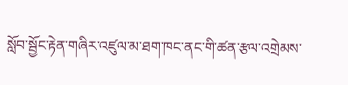སློབ་སྦྱོང་རྟེན་གཞིར་འཛུལ་མ་ཐག་ཁང་ནང་གི་ཚན་རྩལ་འགྲེམས་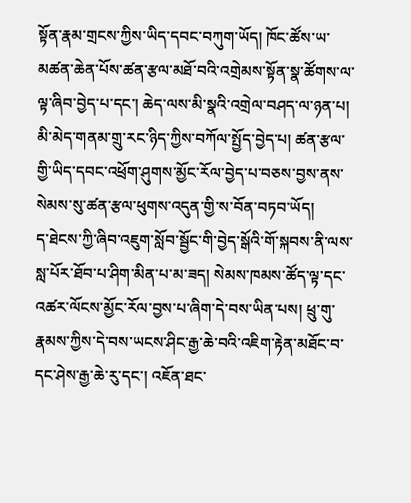སྟོན་རྣམ་གྲངས་ཀྱིས་ཡིད་དབང་བཀུག་ཡོད། ཁོང་ཚོས་ཡ་མཚན་ཆེན་པོས་ཚན་རྩལ་མཐོ་བའི་འགྲེམས་སྟོན་སྣ་ཚོགས་ལ་ལྟ་ཞིབ་བྱེད་པ་དང་། ཆེད་ལས་མི་སྣའི་འགྲེལ་བཤད་ལ་ཉན་པ། མི་མེད་གནམ་གྲུ་རང་ཉིད་ཀྱིས་བཀོལ་སྤྱོད་བྱེད་པ། ཚན་རྩལ་གྱི་ཡིད་དབང་འཕྲོག་ཤུགས་མྱོང་རོལ་བྱེད་པ་བཅས་བྱས་ནས་སེམས་སུ་ཚན་རྩལ་ཕུགས་འདུན་གྱི་ས་བོན་བཏབ་ཡོད།
ད་ཐེངས་ཀྱི་ཞིབ་འཇུག་སློབ་སྦྱོང་གི་བྱེད་སྒོའི་གོ་སྐབས་ནི་ལས་སླ་པོར་ཐོབ་པ་ཤིག་མིན་པ་མ་ཟད། སེམས་ཁམས་ཚོད་ལྟ་དང་འཚར་ལོངས་མྱོང་རོལ་བྱས་པ་ཞིག་དེ་བས་ཡིན་པས། ཕྲུ་གུ་རྣམས་ཀྱིས་དེ་བས་ཡངས་ཤིང་རྒྱ་ཆེ་བའི་འཇིག་རྟེན་མཐོང་བ་དང་ཤེས་རྒྱ་ཆེ་རུ་དང་། འཇོན་ཐང་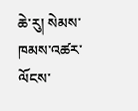ཆེ་རུ། སེམས་ཁམས་འཚར་ལོངས་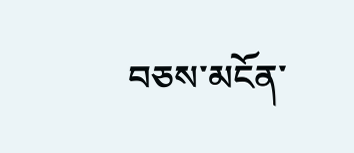བཅས་མངོན་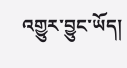འགྱུར་བྱུང་ཡོད།